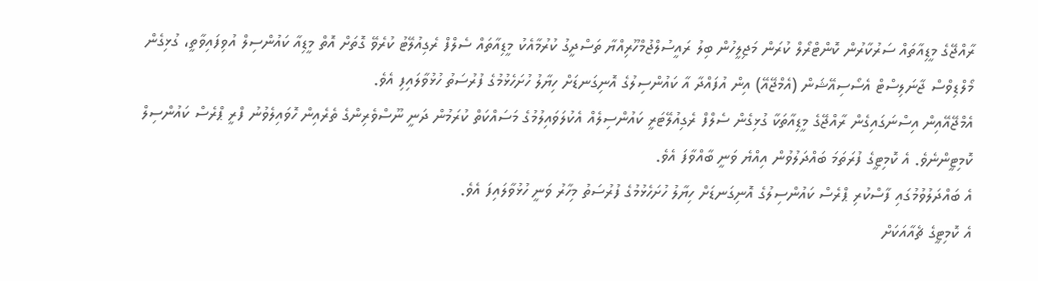ރާއްޖޭގެ މީޑިއާތައް ސަރުކާރުން ކޮންޓްރޯލް ކުރަން މަޖިލީހުން ބިލު ރައީސުލްޖުމްހޫރިއްޔާ ތަސްދީގު ކުރުމާއެކު މީޑިއާތައް ސެލްފް ރެގިއުލޭޓު ކުރެވޭ ގޮތަށް އޮތް މީޑިއާ ކައުންސިލް އުވިފައިވާތީ، ގުޅިގެން މޯލްޑިވްސް ޖާނަލިސްޓް އެސޯސިއޭޝަން (އެމްޖޭއޭ) އިން އުފައްދާ އާ ކައުންސިލުގެ އޮނިގަނޑަށް ހިޔާލު ހުށަހެޅުމުގެ ފުރުސަތު ހުޅުވާލައިފި އެވެ.
އެމްޖޭއޭއިން އިސްނަގައިގެން ރާއްޖޭގެ މީޑިއާތަކާ ގުޅިގެން ސެލްފް ރެގިއުލޭޓަރީ ކައުންސިލެއް އެކުލަވައިލުމުގެ މަސައްކަތް ކުރަމުން ދަނީ ނޫސްވެރިންގެ ތެރެއިން ހޮވައިލެވުނު ފްރީ ޕްރެސް ކައުންސިލް ކޮމިޓީންނެވެ. އެ ކޮމިޓީގެ ފުރަތަމަ ބައްދަލުވުން އިއްޔެ ވަނީ ބާއްވާފަ އެވެ.
އެ ބައްދަލުވުމުގައި ފާސްކުރި ޕްރެސް ކައުންސިލުގެ އޮނިގަނޑަށް ހިޔާލު ހުށަހެޅުމުގެ ފުރުސަތު މިހާރު ވަނީ ހުޅުވާލައިފަ އެވެ.
އެ ކޮމިޓީގެ ޗެއާއަކަށް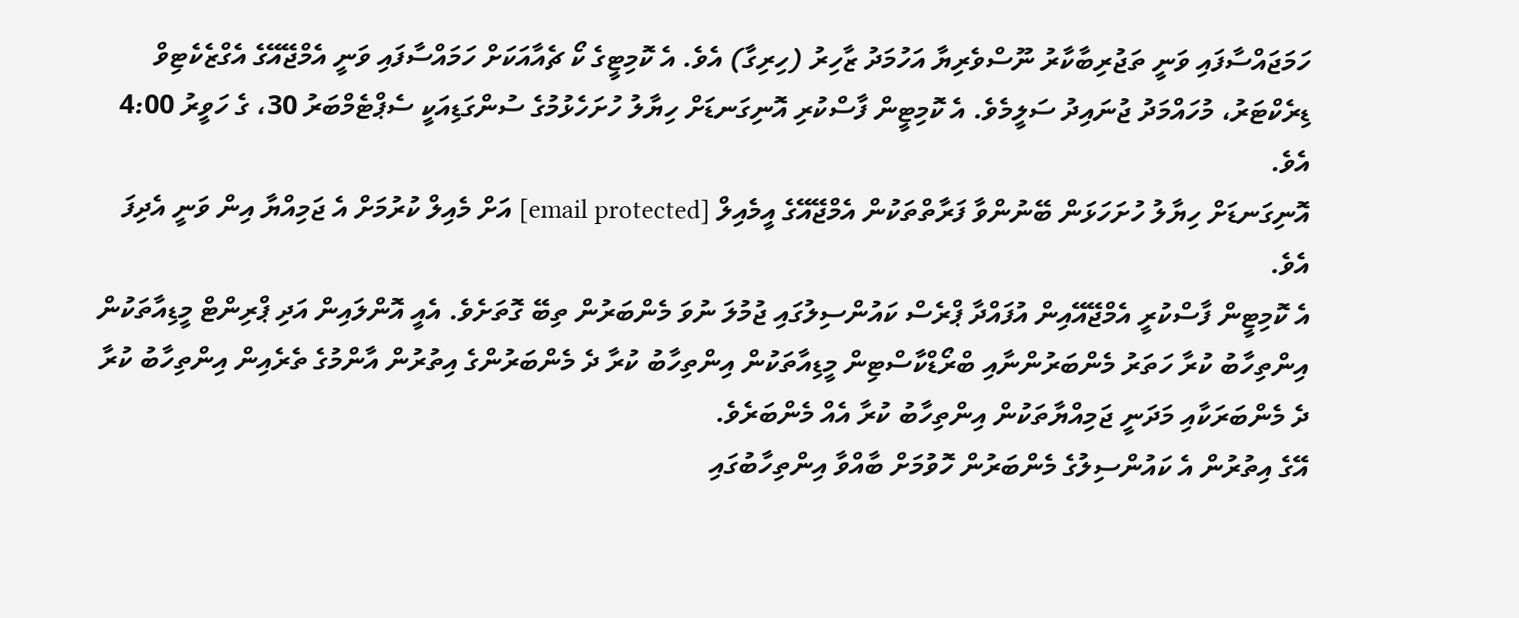ހަމަޖައްސާފައި ވަނީ ތަޖުރިބާކާރު ނޫސްވެރިޔާ އަހުމަދު ޒާހިރު (ހިރިގާ) އެވެ. އެ ކޮމިޓީގެ ކޯ ޗެއާއަކަށް ހަމައްސާފައި ވަނީ އެމްޖޭއޭގެ އެގްޒެކެޓިވް ޑިރެކްޓަރު، މުހައްމަދު ޖުނައިދު ސަލީމެވެ. އެ ކޮމިޓީން ފާސްކުރި އޮނިގަނޑަށް ހިޔާލު ހުށަހެޅުމުގެ ސުންގަޑިއަކީ ސެޕްޓެމްބަރު 30، ގެ ހަވީރު 4:00 އެވެ.
އޮނިގަނޑަށް ހިޔާލު ހުށަހަޅަން ބޭނުންވާ ފަރާތްތަކުން އެމްޖޭއޭގެ އީމެއިލް [email protected] އަށް މެއިލް ކުރުމަށް އެ ޖަމިއްޔާ އިން ވަނީ އެދިފަ އެވެ.
އެ ކޮމިޓީން ފާސްކުރީ އެމްޖޭއޭއިން އުފައްދާ ޕްރެސް ކައުންސިލުގައި ޖުމުލަ ނުވަ މެންބަރުން ތިބޭ ގޮތަށެވެ. އެއީ އޮންލައިން އަދި ޕްރިންޓް މީޑިއާތަކުން އިންތިހާބު ކުރާ ހަތަރު މެންބަރުންނާއި ބްރޯޑްކާސްޓިން މީޑިއާތަކުން އިންތިހާބު ކުރާ ދެ މެންބަރުންގެ އިތުރުން އާންމުގެ ތެރެއިން އިންތިހާބު ކުރާ ދެ މެންބަރަކާއި މަދަނީ ޖަމިއްޔާތަކުން އިންތިހާބު ކުރާ އެއް މެންބަރެވެ.
އޭގެ އިތުރުން އެ ކައުންސިލުގެ މެންބަރުން ހޮވުމަށް ބާއްވާ އިންތިހާބުގައި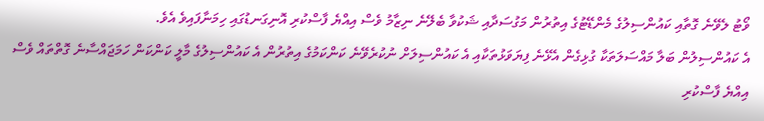ވޯޓު ލެވޭނެ ގޮތާއި ކައުންސިލުގެ މެންޑޭޓުގެ އިތުރުން މަގުސަދާއި ޝަކުވާ ބެލޭނެ ނިޒާމު ވެސް އިއްޔެ ފާސްކުރި އޮނިގަނޑުގައި ހިމަނާފައިވެ އެވެ.
އެ ކައުންސިލުން ބަލާ މައްސަލަތަކާ ގުޅިގެން އެޅޭނެ ފިޔަވަޅުތަކާއި އެ ކައުންސިލަށް ނުކުރެވޭނެ ކަންކަމުގެ އިތުރުން އެ ކައުންސިލުގެ މާލީ ކަންކަން ހަމަޖައްސާނެ ގޮތްތައް ވެސް އިއްޔެ ފާސްކުރި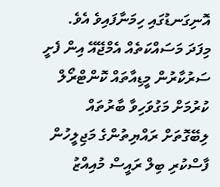އޮނިގަނޑުގައި ހިމަނާފައިވެ އެވެ.
މިފަދަ މަސައްކަތެއް އެމްޖޭއޭ އިން ފެށީ ސަރުކާރުން މީޑިއާތައް ކޮންޓްރޯލް ކުރުމަށް މަގުވަހިވާ ބާރުތައް ލިބޭގޮތަށް ރައްޔިތުންގެ މަޖިލީހުން ފާސްކުރި ބިލް ރައީސް މުއިއްޒު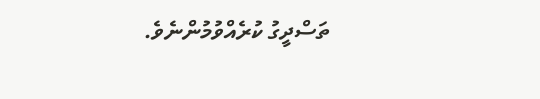ތަސްދީގު ކުރެއްވުމުންނެވެ.